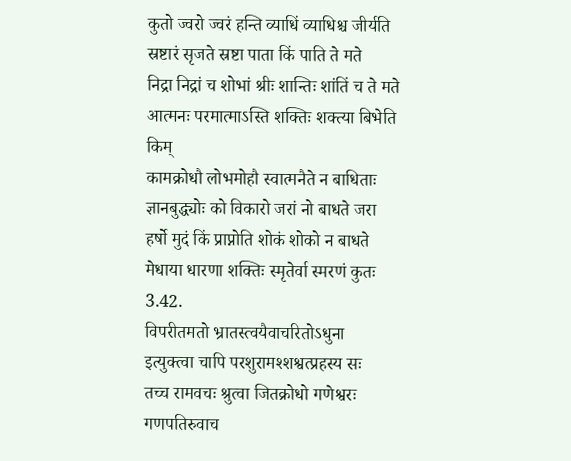कुतो ज्वरो ज्वरं हन्ति व्याधिं व्याधिश्च जीर्यति
स्रष्टारं सृजते स्रष्टा पाता किं पाति ते मते
निद्रा निद्रां च शोभां श्रीः शान्तिः शांतिं च ते मते आत्मनः परमात्माऽस्ति शक्तिः शक्त्या बिभेति किम्
कामक्रोधौ लोभमोहौ स्वात्मनैते न बाधिताः
ज्ञानबुद्ध्योः को विकारो जरां नो बाधते जरा
हर्षो मुदं किं प्राप्नोति शोकं शोको न बाधते
मेधाया धारणा शक्तिः स्मृतेर्वा स्मरणं कुतः 3.42.
विपरीतमतो भ्रातस्त्वयैवाचरितोऽधुना
इत्युक्त्वा चापि परशुरामश्शश्वत्प्रहस्य सः
तच्च रामवचः श्रुत्वा जितक्रोधो गणेश्वरः
गणपतिरुवाच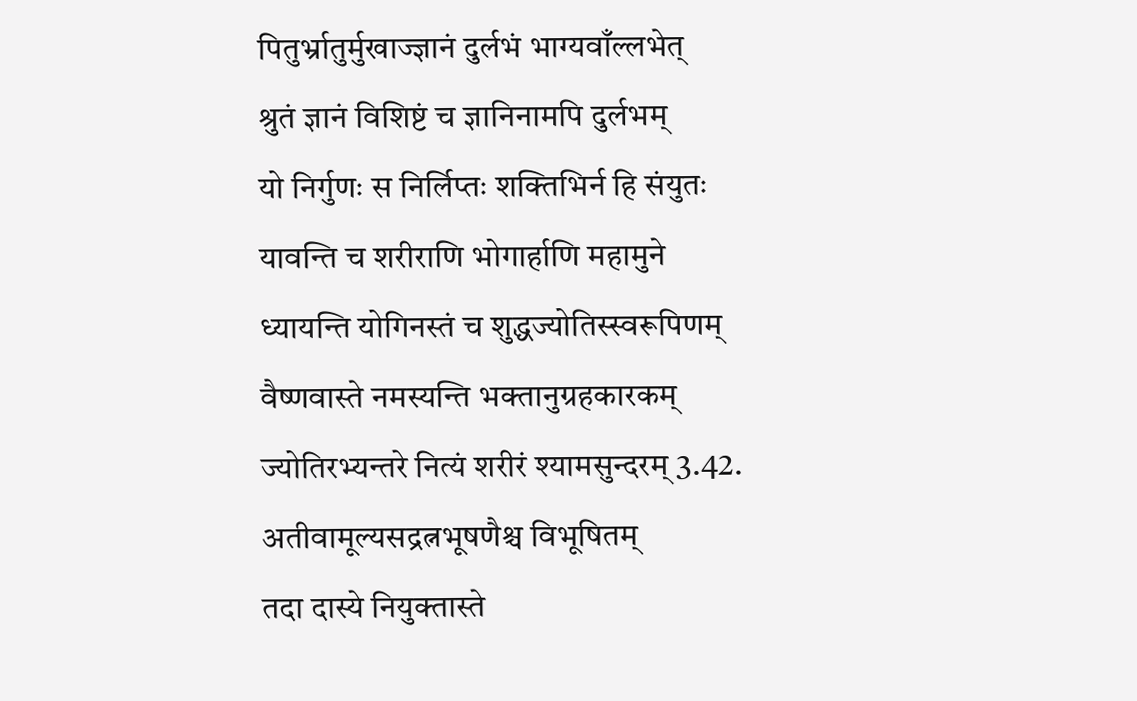पितुर्भ्रातुर्मुखाज्ज्ञानं दुर्लभं भाग्यवाँल्लभेत्
श्रुतं ज्ञानं विशिष्टं च ज्ञानिनामपि दुर्लभम्
यो निर्गुणः स निर्लिप्तः शक्तिभिर्न हि संयुतः
यावन्ति च शरीराणि भोगार्हाणि महामुने
ध्यायन्ति योगिनस्तं च शुद्धज्योतिस्स्वरूपिणम्
वैष्णवास्ते नमस्यन्ति भक्तानुग्रहकारकम्
ज्योतिरभ्यन्तरे नित्यं शरीरं श्यामसुन्दरम् 3.42.
अतीवामूल्यसद्रत्नभूषणैश्च विभूषितम्
तदा दास्ये नियुक्तास्ते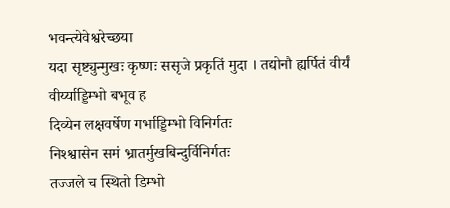भवन्त्येवेश्वरेच्छया
यदा सृष्ट्युन्मुखः कृष्णः ससृजे प्रकृतिं मुदा । तद्योनौ ह्यर्पितं वीर्यं वीर्य्याड्डिम्भो बभूव ह
दिव्येन लक्षवर्षेण गर्भाड्डिम्भो विनिर्गतः
निश्श्वासेन समं भ्रातर्मुखबिन्दुर्विनिर्गतः
तज्जले च स्थितो डिम्भो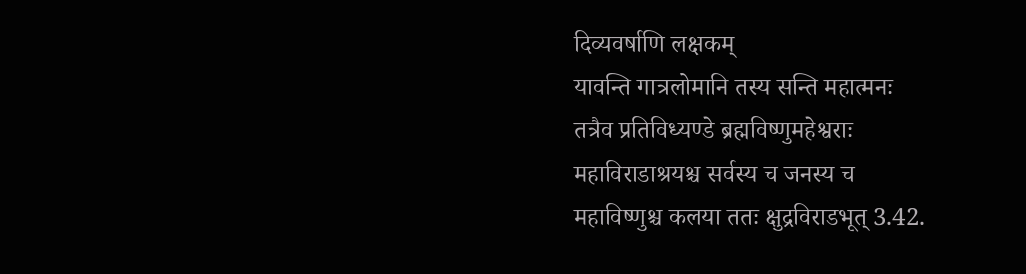दिव्यवर्षाणि लक्षकम्
यावन्ति गात्रलोमानि तस्य सन्ति महात्मनः
तत्रैव प्रतिविध्यण्डे ब्रह्मविष्णुमहेश्वराः
महाविराडाश्रयश्च सर्वस्य च जनस्य च
महाविष्णुश्च कलया ततः क्षुद्रविराडभूत् 3.42.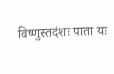विष्णुस्तदंशः पाता यः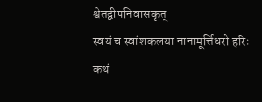श्वेतद्वीपनिवासकृत्
स्वयं च स्वांशकलया नानामूर्त्तिधरो हरिः
कथं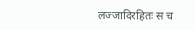लज्जादिरहितः स च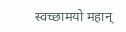स्वच्छामयो महान्